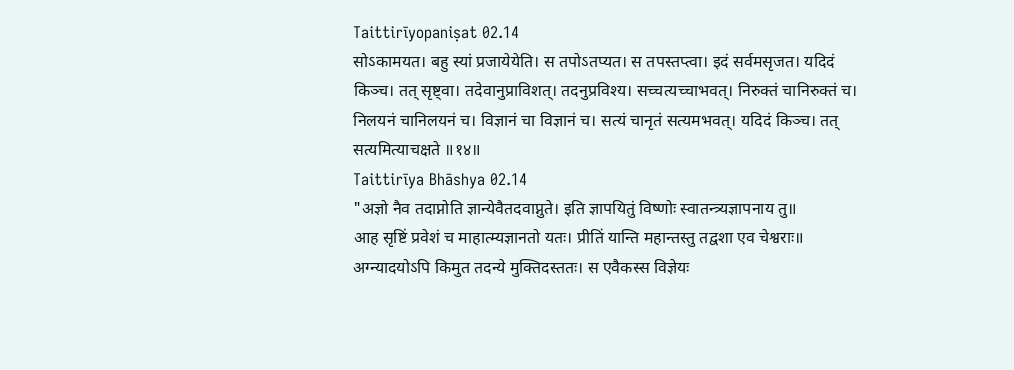Taittirīyopaniṣat 02.14
सोऽकामयत। बहु स्यां प्रजायेयेति। स तपोऽतप्यत। स तपस्तप्त्वा। इदं सर्वमसृजत। यदिदं किञ्च। तत् सृष्ट्वा। तदेवानुप्राविशत्। तदनुप्रविश्य। सच्चत्यच्चाभवत्। निरुक्तं चानिरुक्तं च। निलयनं चानिलयनं च। विज्ञानं चा विज्ञानं च। सत्यं चानृतं सत्यमभवत्। यदिदं किञ्च। तत् सत्यमित्याचक्षते ॥१४॥
Taittirīya Bhāshya 02.14
"अज्ञो नैव तदाप्नोति ज्ञान्येवैतदवाप्नुते। इति ज्ञापयितुं विष्णोः स्वातन्त्र्यज्ञापनाय तु॥
आह सृष्टिं प्रवेशं च माहात्म्यज्ञानतो यतः। प्रीतिं यान्ति महान्तस्तु तद्वशा एव चेश्वराः॥
अग्न्यादयोऽपि किमुत तदन्ये मुक्तिदस्ततः। स एवैकस्स विज्ञेयः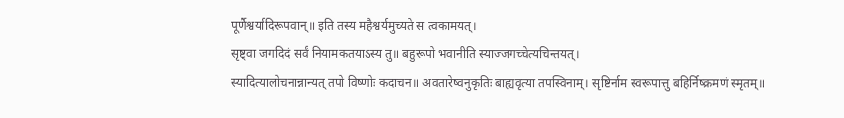पूर्णैश्वर्यादिरूपवान्॥ इति तस्य महैश्वर्यमुच्यते स त्वकामयत्।
सृष्ट्वा जगदिदं सर्वं नियामकतयाऽस्य तु॥ बहुरूपो भवानीति स्याज्जगच्चेत्यचिन्तयत्।
स्यादित्यालोचनान्नान्यत् तपो विष्णोः कदाचन॥ अवतारेष्वनुकृतिः बाह्यवृत्या तपस्विनाम्। सृष्टिर्नाम स्वरूपात्तु बहिर्निष्क्रमणं स्मृतम्॥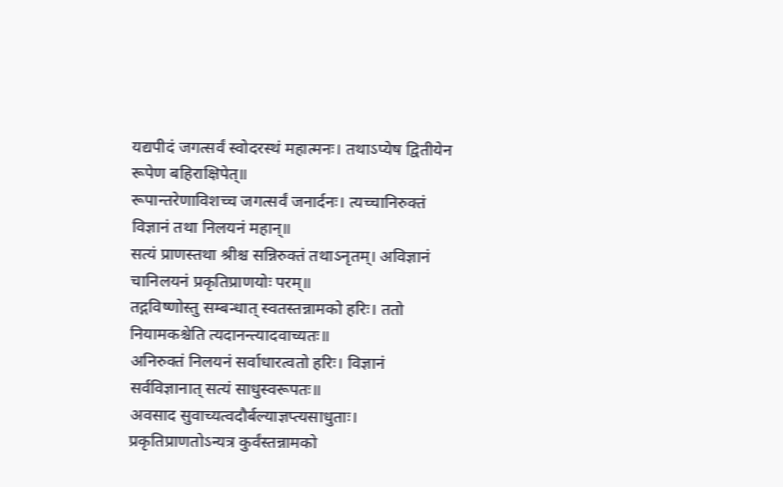यद्यपीदं जगत्सर्वं स्वोदरस्थं महात्मनः। तथाऽप्येष द्वितीयेन रूपेण बहिराक्षिपेत्॥
रूपान्तरेणाविशच्च जगत्सर्वं जनार्दनः। त्यच्चानिरुक्तं विज्ञानं तथा निलयनं महान्॥
सत्यं प्राणस्तथा श्रीश्च सन्निरुक्तं तथाऽनृतम्। अविज्ञानं चानिलयनं प्रकृतिप्राणयोः परम्॥
तद्गविष्णोस्तु सम्बन्धात् स्वतस्तन्नामको हरिः। ततो नियामकश्चेति त्यदानन्त्यादवाच्यतः॥
अनिरुक्तं निलयनं सर्वाधारत्वतो हरिः। विज्ञानं सर्वविज्ञानात् सत्यं साधुस्वरूपतः॥
अवसाद सुवाच्यत्वदौर्बल्याज्ञप्त्यसाधुताः। प्रकृतिप्राणतोऽन्यत्र कुर्वंस्तन्नामको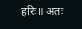हरिः॥ अतः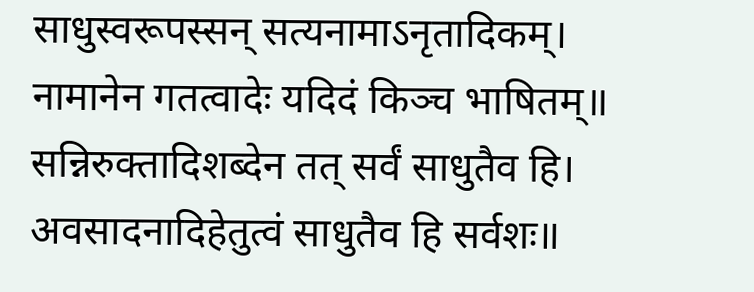साधुस्वरूपस्सन् सत्यनामाऽनृतादिकम्। नामानेन गतत्वादेः यदिदं किञ्च भाषितम्॥
सन्निरुक्तादिशब्देन तत् सर्वं साधुतैव हि। अवसादनादिहेतुत्वं साधुतैव हि सर्वशः॥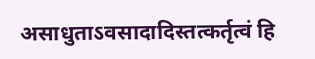असाधुताऽवसादादिस्तत्कर्तृत्वं हि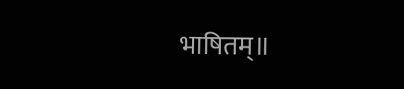भाषितम्॥